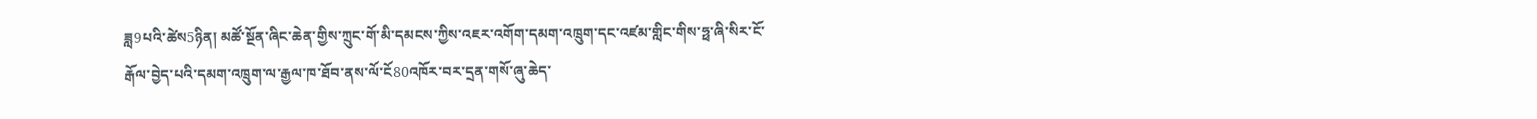ཟླ9པའི་ཚེས5ཉིན། མཚོ་སྔོན་ཞིང་ཆེན་གྱིས་ཀྲུང་གོ་མི་དམངས་ཀྱིས་འཇར་འགོག་དམག་འཁྲུག་དང་འཛམ་གླིང་གིས་ཧྥ་ཞི་སིར་ངོ་རྒོལ་བྱེད་པའི་དམག་འཁྲུག་ལ་རྒྱལ་ཁ་ཐོབ་ནས་ལོ་ངོ80འཁོར་བར་དྲན་གསོ་ཞུ་ཆེད་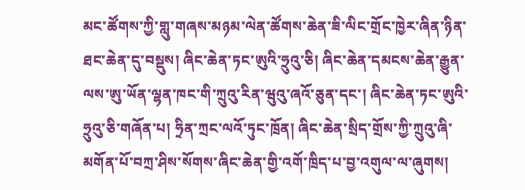མང་ཚོགས་ཀྱི་གླུ་གཞས་མཉམ་ལེན་ཚོགས་ཆེན་ཟི་ལིང་གྲོང་ཁྱེར་ཞིན་ཉིན་ཐང་ཆེན་དུ་བསྡུས། ཞིང་ཆེན་ཏང་ཨུའི་ཧྲུའུ་ཅི། ཞིང་ཆེན་དམངས་ཆེན་རྒྱུན་ལས་ཨུ་ཡོན་ལྷན་ཁང་གི་ཀྲུའུ་རིན་ཝུའུ་ཞའོ་ཅུན་དང་། ཞིང་ཆེན་ཏང་ཨུའི་ཧྲུའུ་ཅི་གཞོན་པ། ཧྲིན་ཀྲང་ལའོ་ཏུང་ཁྲོན། ཞིང་ཆེན་སྲིད་གྲོས་ཀྱི་ཀྲུའུ་ཞི་མགོན་པོ་བཀྲ་ཤིས་སོགས་ཞིང་ཆེན་གྱི་འགོ་ཁྲིད་པ་བྱ་འགུལ་ལ་ཞུགས།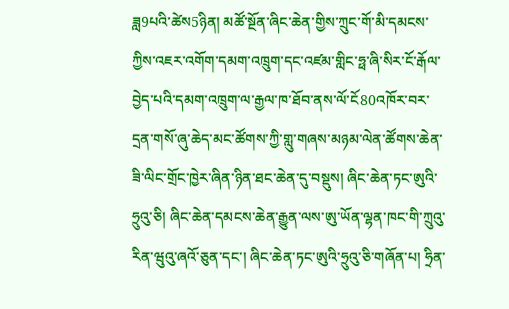ཟླ9པའི་ཚེས5ཉིན། མཚོ་སྔོན་ཞིང་ཆེན་གྱིས་ཀྲུང་གོ་མི་དམངས་ཀྱིས་འཇར་འགོག་དམག་འཁྲུག་དང་འཛམ་གླིང་ཧྥ་ཞི་སིར་ངོ་རྒོལ་བྱེད་པའི་དམག་འཁྲུག་ལ་རྒྱལ་ཁ་ཐོབ་ནས་ལོ་ངོ80འཁོར་བར་དྲན་གསོ་ཞུ་ཆེད་མང་ཚོགས་ཀྱི་གླུ་གཞས་མཉམ་ལེན་ཚོགས་ཆེན་ཟི་ལིང་གྲོང་ཁྱེར་ཞིན་ཉིན་ཐང་ཆེན་དུ་བསྡུས། ཞིང་ཆེན་ཏང་ཨུའི་ཧྲུའུ་ཅི། ཞིང་ཆེན་དམངས་ཆེན་རྒྱུན་ལས་ཨུ་ཡོན་ལྷན་ཁང་གི་ཀྲུའུ་རིན་ཝུའུ་ཞའོ་ཅུན་དང་། ཞིང་ཆེན་ཏང་ཨུའི་ཧྲུའུ་ཅི་གཞོན་པ། ཧྲིན་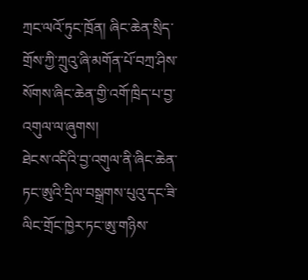ཀྲང་ལའོ་ཏུང་ཁྲོན། ཞིང་ཆེན་སྲིད་གྲོས་ཀྱི་ཀྲུའུ་ཞི་མགོན་པོ་བཀྲ་ཤིས་སོགས་ཞིང་ཆེན་གྱི་འགོ་ཁྲིད་པ་བྱ་འགུལ་ལ་ཞུགས།
ཐེངས་འདིའི་བྱ་འགུལ་ནི་ཞིང་ཆེན་ཏང་ཨུའི་དྲིལ་བསྒྲགས་པུའུ་དང་ཟི་ལིང་གྲོང་ཁྱེར་ཏང་ཨུ་གཉིས་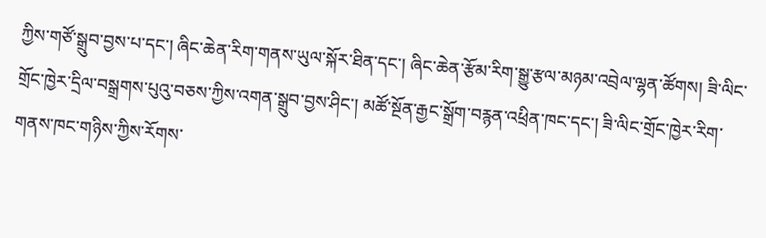ཀྱིས་གཙོ་སྒྲུབ་བྱས་པ་དང་། ཞིང་ཆེན་རིག་གནས་ཡུལ་སྐོར་ཐིན་དང་། ཞིང་ཆེན་རྩོམ་རིག་སྒྱུ་རྩལ་མཉམ་འབྲེལ་ལྷན་ཚོགས། ཟི་ལིང་གྲོང་ཁྱེར་དྲིལ་བསྒྲགས་པུའུ་བཅས་ཀྱིས་འགན་སྒྲུབ་བྱས་ཤིང་། མཚོ་སྔོན་རྒྱང་སྒྲོག་བརྙན་འཕྲིན་ཁང་དང་། ཟི་ལིང་གྲོང་ཁྱེར་རིག་གནས་ཁང་གཉིས་ཀྱིས་རོགས་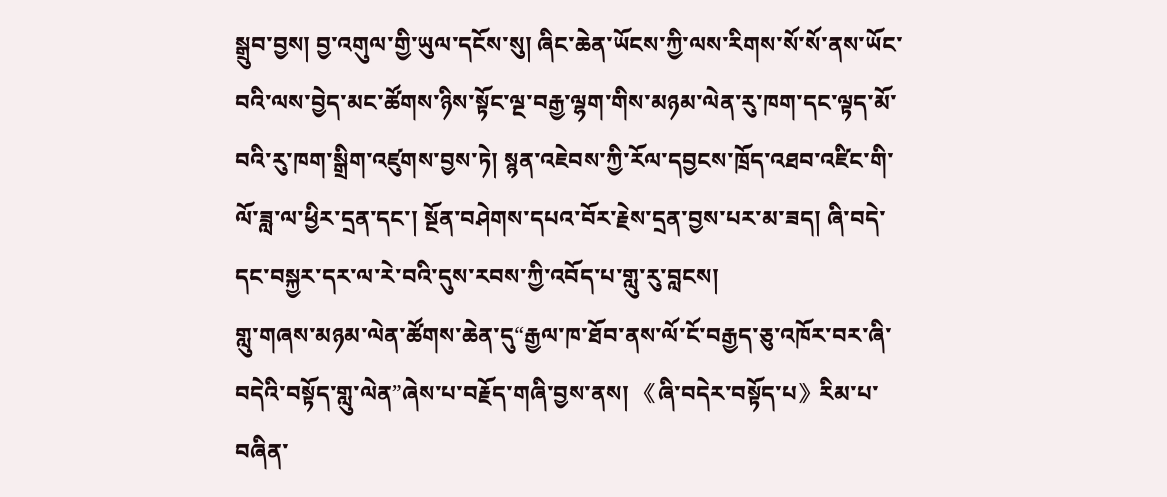སྒྲུབ་བྱས། བྱ་འགུལ་གྱི་ཡུལ་དངོས་སུ། ཞིང་ཆེན་ཡོངས་ཀྱི་ལས་རིགས་སོ་སོ་ནས་ཡོང་བའི་ལས་བྱེད་མང་ཚོགས་ཉིས་སྟོང་ལྔ་བརྒྱ་ལྷག་གིས་མཉམ་ལེན་རུ་ཁག་དང་ལྟད་མོ་བའི་རུ་ཁག་སྒྲིག་འཛུགས་བྱས་ཏེ། སྙན་འཇེབས་ཀྱི་རོལ་དབྱངས་ཁྲོད་འཐབ་འཛིང་གི་ལོ་ཟླ་ལ་ཕྱིར་དྲན་དང་། སྔོན་བཤེགས་དཔའ་བོར་རྗེས་དྲན་བྱས་པར་མ་ཟད། ཞི་བདེ་དང་བསྐྱར་དར་ལ་རེ་བའི་དུས་རབས་ཀྱི་འབོད་པ་གླུ་རུ་བླངས།
གླུ་གཞས་མཉམ་ལེན་ཚོགས་ཆེན་དུ“རྒྱལ་ཁ་ཐོབ་ནས་ལོ་ངོ་བརྒྱད་ཅུ་འཁོར་བར་ཞི་བདེའི་བསྟོད་གླུ་ལེན”ཞེས་པ་བརྗོད་གཞི་བྱས་ནས། 《ཞི་བདེར་བསྟོད་པ》རིམ་པ་བཞིན་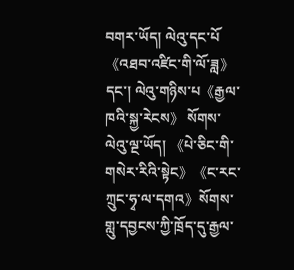བགར་ཡོད། ལེའུ་དང་པོ《འཐབ་འཛིང་གི་ལོ་ཟླ》དང་། ལེའུ་གཉིས་པ《རྒྱལ་ཁའི་སྐྱ་རེངས》 སོགས་ལེའུ་ལྔ་ཡོད། 《པེ་ཅིང་གི་གསེར་རིའི་སྟེང》《ང་རང་ཀྲུང་ཧྭ་ལ་དགའ》སོགས་གླུ་དབྱངས་ཀྱི་ཁྲོད་དུ་རྒྱལ་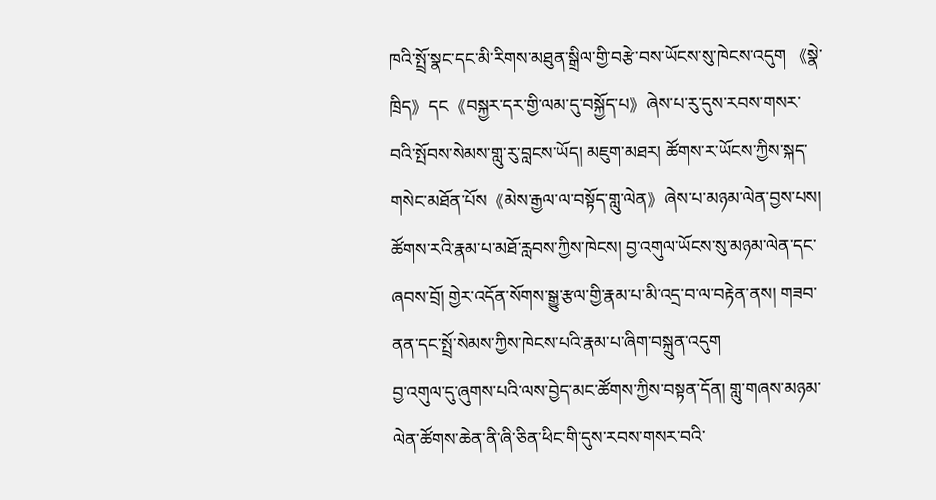ཁའི་སྤྲོ་སྣང་དང་མི་རིགས་མཐུན་སྒྲིལ་གྱི་བརྩེ་བས་ཡོངས་སུ་ཁེངས་འདུག 《སྣེ་ཁྲིད》དང《བསྐྱར་དར་གྱི་ལམ་དུ་བསྐྱོད་པ》ཞེས་པ་རུ་དུས་རབས་གསར་བའི་སྤོབས་སེམས་གླུ་རུ་བླངས་ཡོད། མཇུག་མཐར། ཚོགས་ར་ཡོངས་ཀྱིས་སྐད་གསེང་མཐོན་པོས《མེས་རྒྱལ་ལ་བསྟོད་གླུ་ལེན》ཞེས་པ་མཉམ་ལེན་བྱས་པས། ཚོགས་རའི་རྣམ་པ་མཐོ་རླབས་ཀྱིས་ཁེངས། བྱ་འགུལ་ཡོངས་སུ་མཉམ་ལེན་དང་ཞབས་བྲོ། གྱེར་འདོན་སོགས་སྒྱུ་རྩལ་གྱི་རྣམ་པ་མི་འདྲ་བ་ལ་བརྟེན་ནས། གཟབ་ནན་དང་སྤྲོ་སེམས་ཀྱིས་ཁེངས་པའི་རྣམ་པ་ཞིག་བསྐྲུན་འདུག
བྱ་འགུལ་དུ་ཞུགས་པའི་ལས་བྱེད་མང་ཚོགས་ཀྱིས་བསྟན་དོན། གླུ་གཞས་མཉམ་ལེན་ཚོགས་ཆེན་ནི་ཞི་ཅིན་ཕིང་གི་དུས་རབས་གསར་བའི་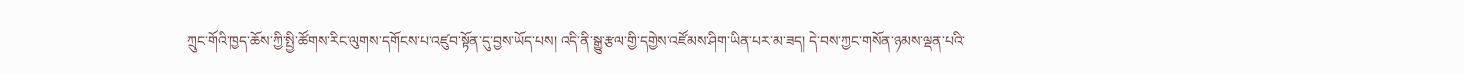ཀྲུང་གོའི་ཁྱད་ཆོས་ཀྱི་སྤྱི་ཚོགས་རིང་ལུགས་དགོངས་པ་འཛུབ་སྟོན་དུ་བྱས་ཡོད་པས། འདི་ནི་སྒྱུ་རྩལ་གྱི་དགྱེས་འཛོམས་ཤིག་ཡིན་པར་མ་ཟད། དེ་བས་ཀྱང་གསོན་ཉམས་ལྡན་པའི་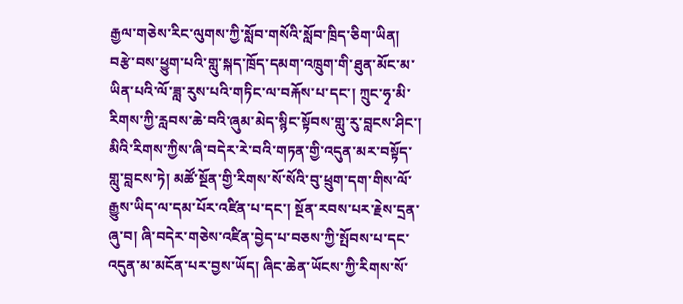རྒྱལ་གཅེས་རིང་ལུགས་ཀྱི་སློབ་གསོའི་སློབ་ཁྲིད་ཅིག་ཡིན། བརྩེ་བས་ཕྱུག་པའི་གླུ་སྐད་ཁྲོད་དམག་འཁྲུག་གི་ཐུན་མོང་མ་ཡིན་པའི་ལོ་ཟླ་རུས་པའི་གཏིང་ལ་བརྐོས་པ་དང་། ཀྲུང་ཧྭ་མི་རིགས་ཀྱི་རླབས་ཆེ་བའི་ཞུམ་མེད་སྙིང་སྟོབས་གླུ་རུ་བླངས་ཤིང་། མིའི་རིགས་ཀྱིས་ཞི་བདེར་རེ་བའི་གཏན་གྱི་འདུན་མར་བསྟོད་གླུ་བླངས་ཏེ། མཚོ་སྔོན་གྱི་རིགས་སོ་སོའི་བུ་ཕྲུག་དག་གིས་ལོ་རྒྱུས་ཡིད་ལ་དམ་པོར་འཛིན་པ་དང་། སྔོན་རབས་པར་རྗེས་དྲན་ཞུ་བ། ཞི་བདེར་གཅེས་འཛིན་བྱེད་པ་བཅས་ཀྱི་སྤོབས་པ་དང་འདུན་མ་མངོན་པར་བྱས་ཡོད། ཞིང་ཆེན་ཡོངས་ཀྱི་རིགས་སོ་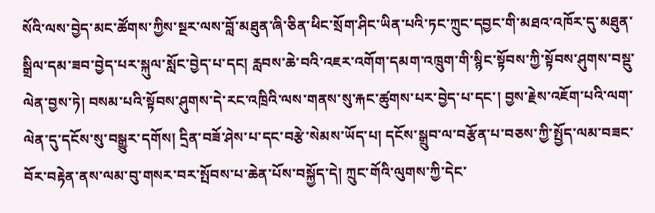སོའི་ལས་བྱེད་མང་ཚོགས་ཀྱིས་སྔར་ལས་བློ་མཐུན་ཞི་ཅིན་ཕིང་སྲོག་ཤིང་ཡིན་པའི་ཏང་ཀྲུང་དབྱང་གི་མཐའ་འཁོར་དུ་མཐུན་སྒྲིལ་དམ་ཟབ་བྱེད་པར་སྐུལ་སློང་བྱེད་པ་དང། རླབས་ཆེ་བའི་འཇར་འགོག་དམག་འཁྲུག་གི་སྙིང་སྟོབས་ཀྱི་སྟོབས་ཤུགས་བསྡུ་ལེན་བྱས་ཏེ། བསམ་པའི་སྟོབས་ཤུགས་དེ་རང་འཁྲིའི་ལས་གནས་སུ་རྐང་ཚུགས་པར་བྱེད་པ་དང་། བྱས་རྗེས་འཇོག་པའི་ལག་ལེན་དུ་དངོས་སུ་བསྒྱུར་དགོས། དྲིན་བཟོ་ཤེས་པ་དང་བརྩེ་སེམས་ཡོད་པ། དངོས་སྒྲུབ་ལ་བརྩོན་པ་བཅས་ཀྱི་སྤྱོད་ལམ་བཟང་བོར་བརྟེན་ནས་ལམ་བུ་གསར་བར་སྤོབས་པ་ཆེན་པོས་བསྐྱོད་དེ། ཀྲུང་གོའི་ལུགས་ཀྱི་དེང་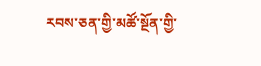རབས་ཅན་གྱི་མཚོ་སྔོན་གྱི་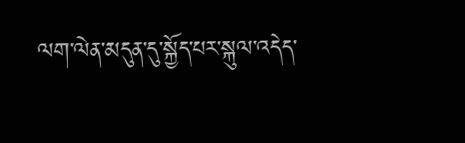ལག་ལེན་མདུན་དུ་སྐྱོད་པར་སྐུལ་འདེད་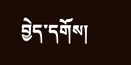བྱེད་དགོས།